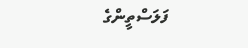ފަލަސްތީންގެ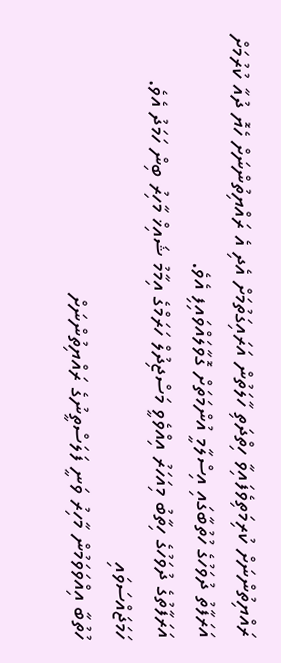ރައްޔިތުންނަށް ކުރިމަތިވެފައިވާ ހިތްދަތި ހާލަތުން އަރައިގަތުމަށް އެދި އެ ރައްޔިތުންނަށް ހެޔޮ ދުއާ ކުރުމަށް އަރަފާތު ދުވަހުގެ ހުތުބާގައި އިސްލާމީ އުންމަތަށް ގޮވާލައްވައިފި އެވެ.
އަރަފާތުގެ ދުވަހުގެ ހިތާބު މިއަހަރު އިއްވެވީ މަސްޖިދުލް ހަރަމްގެ އިމާމު ޝައިޚް މާހިރު ބިން ހަމަދު އެވެ. ހަމަޖައްސަވައި
ހުތުބާ އިއްވަވަމުން މާހިރު ވަނީ ފަލަސްތީނުގެ ރައްޔިތުންނަށް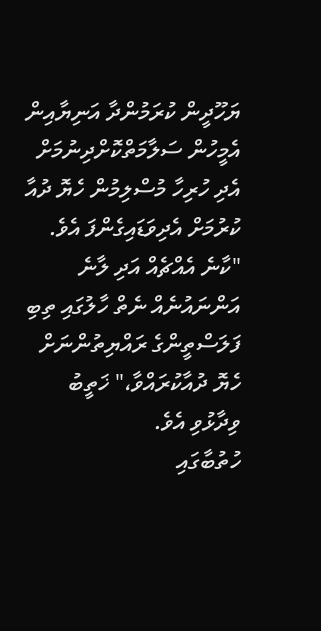ޔަހޫދީން ކުރަމުންދާ އަނިޔާއިން އެމީހުން ސަލާމަތްކޮށްދިނުމަށް އެދި ހުރިހާ މުސްލިމުން ހެޔޮ ދުއާ ކުރުމަށް އެދިވަޑައިގެންފަ އެވެ.
"ކާނެ އެއްޗެއް އަދި ލާނެ އަންނައުނެއް ނެތް ހާލުގައި ތިބި ފަލަސްތީންގެ ރައްޔިތުންނަށް ހެޔޮ ދުއާކުރައްވާ،" ޚަތީބު ވިދާޅުވި އެވެ.
ހުތުބާގައި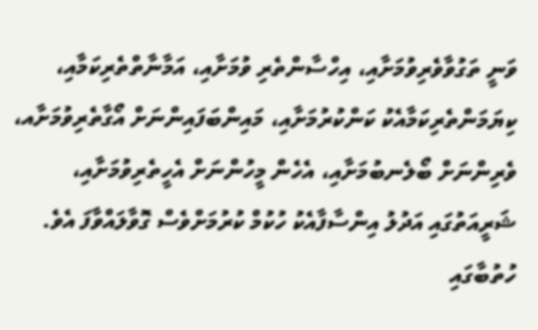ވަނީ ތަގުވާވެރިވުމަށާއި، އިހްސާންތެރި ވުމަށާއި، އަމާނާތްތެރިކަމާއި، ކިޔަމަންތެރިކަމާއެކު ކަންކުރުމަށާއި، މައިންބަފައިންނަށް އޯގާތެރިވުމަށާއ، ވެރިންނަށް ބޯލެނބުމަށާއި، އެހެން މީހުންނަށް އެހީތެރިވުމަށާއި، ޝަރީއަތުގައި އަދުލު އިންސާފާއެކު ހުކުމް ކުރުމަށްވެސް ގޮވާލައްވާފަ އެވެ.
ހުތުބާގައި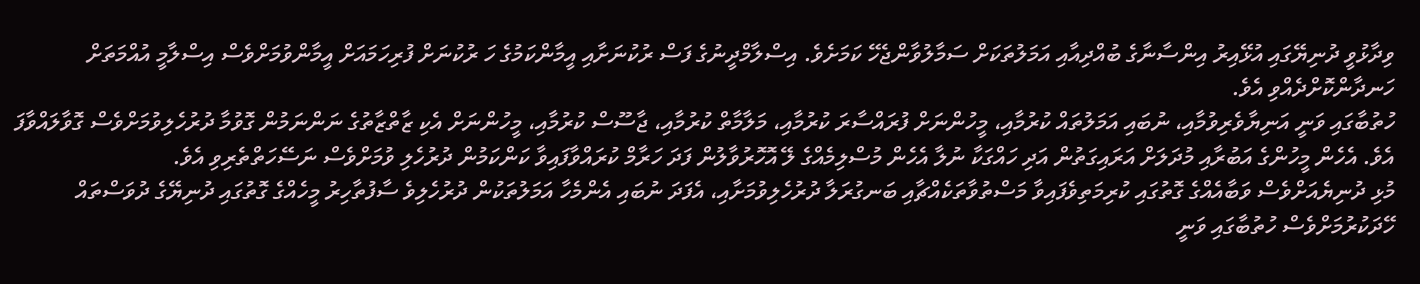ވިދާޅުވީ ދުނިޔޭގައި އުޅޭއިރު އިންސާނާގެ ބުއްދިއާއި އަމަލުތަކަށް ސަމާލުވާންޖެހޭ ކަމަށެވެ. އިސްލާމްދީނުގެ ފަސް ރުކުނަށާއި އީމާންކަމުގެ ހަ ރުކުނަށް ފުރިހަމައަށް އީމާންވުމަށްވެސް އިސްލާމީ އުއްމަތަށް ހަނދާންކޮށްދެއްވި އެވެ.
ހުތުބާގައި ވަނީ އަނިޔާވެރިވުމާއި، ނުބައި އަމަލުތައް ކުރުމާއި، މީހުންނަށް ފުރައްސާރަ ކުރުމާއި، މަލާމާތް ކުރުމާއި، ޖާސޫސް ކުރުމާއި، މީހުންނަށް އެކި ޒާތްޒާތުގެ ނަންނަމުން ގޮވުމާ ދުރުހެލިވުމަށްވެސް ގޮވާލައްވާފަ އެވެ. އެހެން މީހުންގެ އަބުރާއި މުދަލަށް އަރައިގަތުން އަދި ހައްގަކާ ނުލާ އެހެން މުސްލިމެއްގެ ލޭ އޮހޮރުވާލުން ފަދަ ހަރާމް ކުރައްވާފައިވާ ކަންކަމުން ދުރުހެލި ވުމަށްވެސް ނަސޭހަތްތެރިވި އެވެ.
މުޅި ދުނިޔެއަށްވެސް ވަބާއެއްގެ ގޮތުގައި ކުރިމަތިވެފައިވާ މަސްތުވާތަކެއްޗާއި ބަނގުރަލާ ދުރުހެލިވުމަށާއި، އެފަދަ ނުބައި އެންމެހާ އަމަލުތަކުން ދުރުހެލިވެ ސާފުތާހިރު މީހެއްގެ ގޮތުގައި ދުނިޔޭގެ ދުވަސްތައް ހޭދަކުރުމަށްވެސް ހުތުބާގައި ވަނީ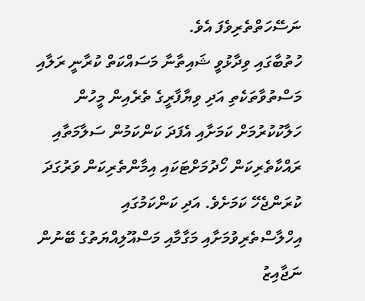ނަސޭހަތްތެރިވެފަ އެވެ.
ހުތުބާގައި ވިދާޅުވީ ޝައިތާނާ މަސައްކަތް ކުރާނީ ރަލާއި މަސްތުވާތަކެތި އަދި ވިޔާފާރީގެ ތެރެއިން މީހުން ހަލާކުކުރުމަށް ކަމަށާއި އެފަދަ ކަންކަމުން ސަލާމަތާއި ރައްކާތެރިކަން ހޯދުމަށްޓަކައި އިމާންތެރިކަން ވަރުގަދަ ކުރަންޖެހޭ ކަމަށެވެ. އަދި ކަންކަމުގައި އިހްލާސްތެރިވުމަށާއި މަގާމާއި މަސްއޫލިއްޔަތުގެ ބޭނުން ނަޖާއިޒު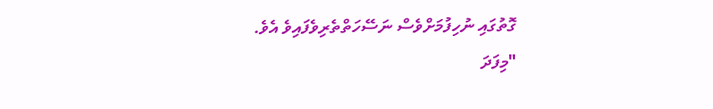ގޮތުގައި ނުހިފުމަށްވެސް ނަސޭހަތްތެރިވެފައިވެ އެވެ.
"މިފަދަ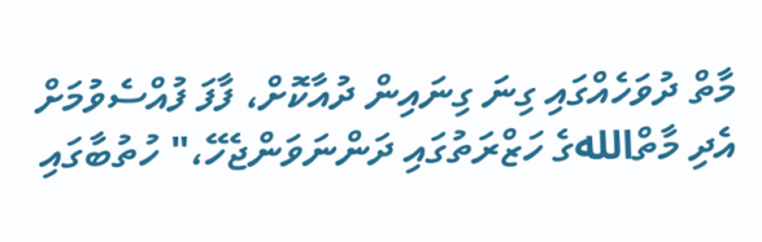މާތް ދުވަހެއްގައި ގިނަ ގިނައިން ދުއާކޮށް، ފާފަ ފުއްސެވުމަށް އެދި މާތްاللهގެ ހަޒްރަތުގައި ދަންނަވަންޖެހޭ،" ހުތުބާގައި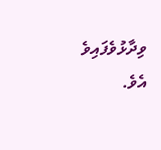ވިދާޅުވެފައިވެ އެވެ.